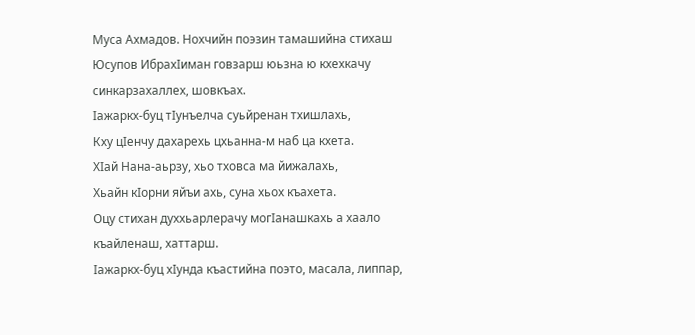Муса Ахмадов. Нохчийн поэзин тамашийна стихаш
Юсупов ИбрахIиман говзарш юьзна ю кхехкачу синкарзахаллех, шовкъах.
Iажаркх-буц тIунъелча суьйренан тхишлахь,
Кху цIенчу дахарехь цхьанна-м наб ца кхета.
ХIай Нана-аьрзу, хьо тховса ма йижалахь,
Хьайн кIорни яйъи ахь, суна хьох къахета.
Оцу стихан духхьарлерачу могIанашкахь а хаало къайленаш, хаттарш.
Iажаркх-буц хIунда къастийна поэто, масала, липпар,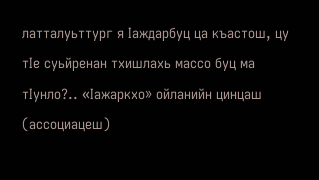латталуьттург я Iаждарбуц ца къастош, цу тIе суьйренан тхишлахь массо буц ма тIунло?.. «Iажаркхо» ойланийн цинцаш (ассоциацеш)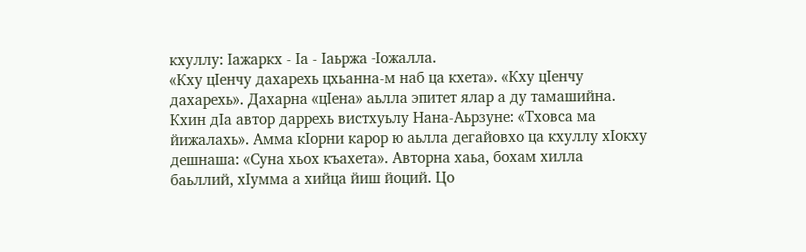кхуллу: Iажаркх - Iа - Iаьржа -Iожалла.
«Кху цIенчу дахарехь цхьанна-м наб ца кхета». «Кху цIенчу дахарехь». Дахарна «цIена» аьлла эпитет ялар а ду тамашийна. Кхин дIа автор даррехь вистхуьлу Нана-Аьрзуне: «Тховса ма йижалахь». Амма кIорни карор ю аьлла дегайовхо ца кхуллу хIокху дешнаша: «Суна хьох къахета». Авторна хаьа, бохам хилла баьллий, хIумма а хийца йиш йоций. Цо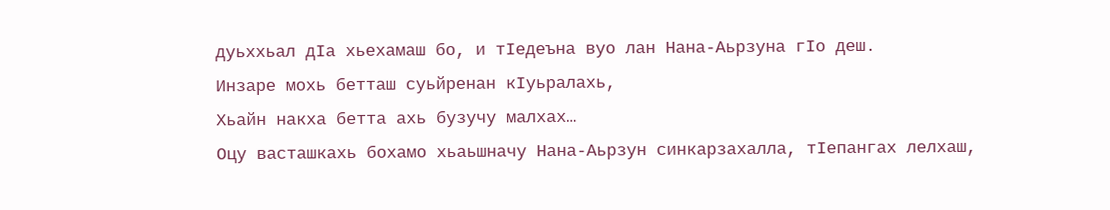дуьххьал дIа хьехамаш бо, и тIедеъна вуо лан Нана-Аьрзуна гIо деш.
Инзаре мохь бетташ суьйренан кIуьралахь,
Хьайн накха бетта ахь бузучу малхах…
Оцу васташкахь бохамо хьаьшначу Нана-Аьрзун синкарзахалла, тIепангах лелхаш,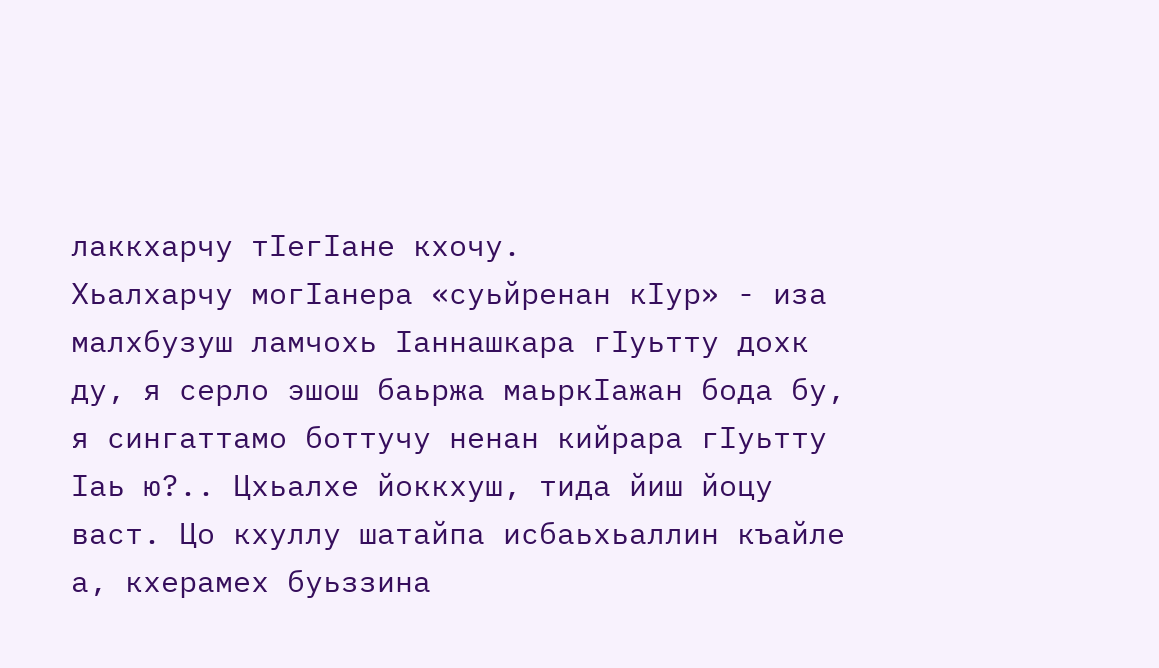лаккхарчу тIегIане кхочу.
Хьалхарчу могIанера «суьйренан кIур» - иза малхбузуш ламчохь Iаннашкара гIуьтту дохк ду, я серло эшош баьржа маьркIажан бода бу, я сингаттамо боттучу ненан кийрара гIуьтту Iаь ю?.. Цхьалхе йоккхуш, тида йиш йоцу васт. Цо кхуллу шатайпа исбаьхьаллин къайле а, кхерамех буьззина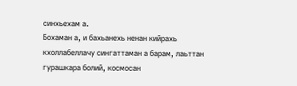синхьехам а.
Бохаман а, и бахьанехь ненан кийрахь кхоллабеллачу сингаттаман а барам, лаьттан гурашкара болий, космосан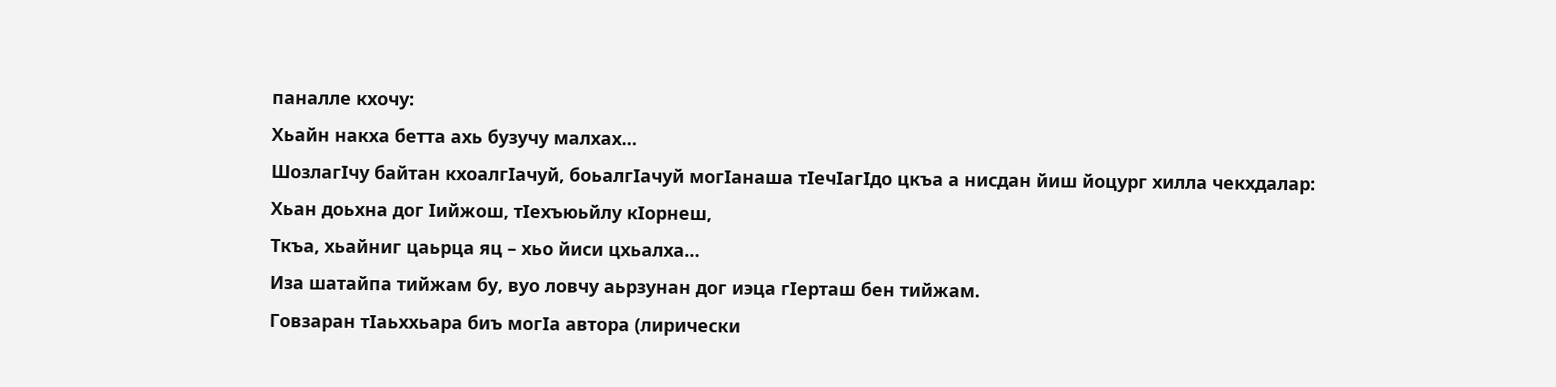паналле кхочу:
Хьайн накха бетта ахь бузучу малхах…
ШозлагIчу байтан кхоалгIачуй, боьалгIачуй могIанаша тIечIагIдо цкъа а нисдан йиш йоцург хилла чекхдалар:
Хьан доьхна дог Iийжош, тIехъюьйлу кIорнеш,
Ткъа, хьайниг цаьрца яц – хьо йиси цхьалха…
Иза шатайпа тийжам бу, вуо ловчу аьрзунан дог иэца гIерташ бен тийжам.
Говзаран тIаьххьара биъ могIа автора (лирически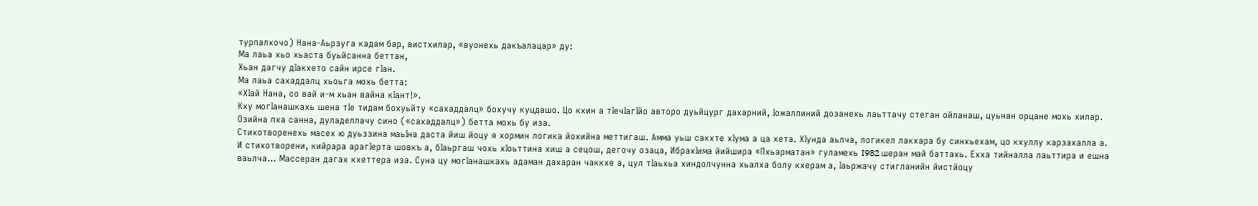турпалхочо) Нана-Аьрзуга кадам бар, вистхилар, «вуонехь дакъалацар» ду:
Ма лаьа хьо хьаста буьйсанна беттан,
Хьан дагчу дIакхето сайн ирсе гIан.
Ма лаьа сахаддалц хьоьга мохь бетта:
«ХIай Нана, со вай и-м хьан вайна кIант!».
Кху могIанашкахь шена тIе тидам бохуьйту «сахаддалц» бохучу куцдашо. Цо кхин а тIечIагIйо авторо дуьйцург дахарний, Iожаллиний дозанехь лаьттачу стеган ойланаш, цуьнан орцане мохь хилар. Озийна пха санна, дуладеллачу сино («сахаддалц») бетта мохь бу иза.
Стихотворенехь масех ю дуьззина маьIна даста йиш йоцу я хормин логика йохийна меттигаш. Амма уьш сакхте хIума а ца хета. ХIунда аьлча, логикел лакхара бу синхьехам, цо кхуллу карзахалла а.
И стихотворени, кийрара арагIерта шовкъ а, бIаьргаш чохь хIоьттина хиш а сецош, дегочу озаца, ИбрахIима йийшира «Пхьарматан» гуламехь I982 шеран май баттахь. Ехха тийналла лаьттира и ешна ваьлча… Массеран дагах кхеттера иза. Суна цу могIанашкахь адаман дахаран чаккхе а, цул тIаьхьа хиндолчунна хьалха болу кхерам а, Iаьржачу стигланийн йистйоцу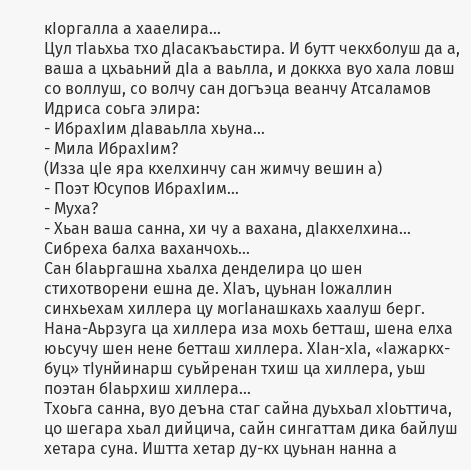кIоргалла а хааелира…
Цул тIаьхьа тхо дIасакъаьстира. И бутт чекхболуш да а, ваша а цхьаьний дIа а ваьлла, и доккха вуо хала ловш со воллуш, со волчу сан догъэца веанчу Атсаламов Идриса соьга элира:
- ИбрахIим дIаваьлла хьуна…
- Мила ИбрахIим?
(Изза цIе яра кхелхинчу сан жимчу вешин а)
- Поэт Юсупов ИбрахIим…
- Муха?
- Хьан ваша санна, хи чу а вахана, дIакхелхина… Сибреха балха ваханчохь…
Сан бIаьргашна хьалха денделира цо шен стихотворени ешна де. ХIаъ, цуьнан Iожаллин синхьехам хиллера цу могIанашкахь хаалуш берг. Нана-Аьрзуга ца хиллера иза мохь бетташ, шена елха юьсучу шен нене бетташ хиллера. ХIан-хIа, «Iажаркх-буц» тIунйинарш суьйренан тхиш ца хиллера, уьш поэтан бIаьрхиш хиллера…
Тхоьга санна, вуо деъна стаг сайна дуьхьал хIоьттича, цо шегара хьал дийцича, сайн сингаттам дика байлуш хетара суна. Иштта хетар ду-кх цуьнан нанна а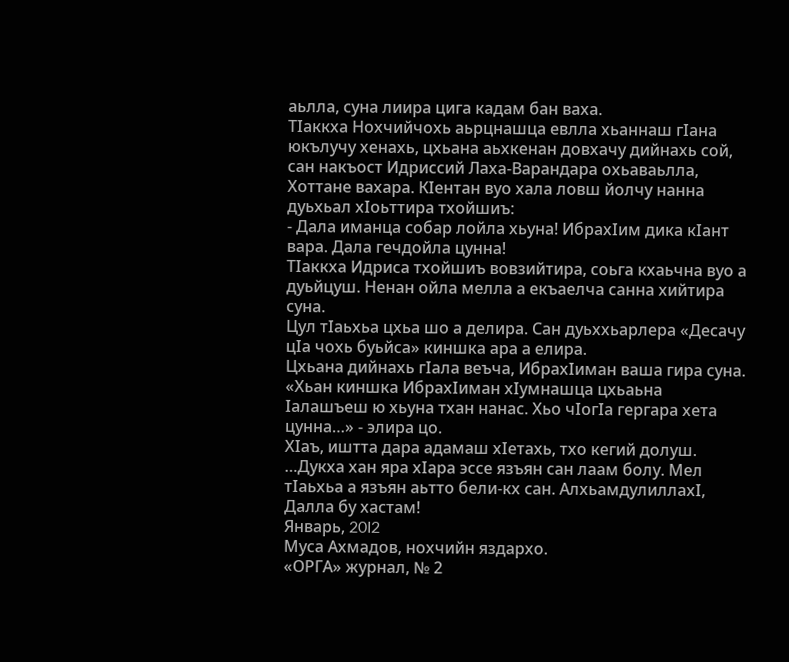аьлла, суна лиира цига кадам бан ваха.
ТIаккха Нохчийчохь аьрцнашца евлла хьаннаш гIана юкълучу хенахь, цхьана аьхкенан довхачу дийнахь сой, сан накъост Идриссий Лаха-Варандара охьаваьлла, Хоттане вахара. КIентан вуо хала ловш йолчу нанна дуьхьал хIоьттира тхойшиъ:
- Дала иманца собар лойла хьуна! ИбрахIим дика кIант вара. Дала гечдойла цунна!
ТIаккха Идриса тхойшиъ вовзийтира, соьга кхаьчна вуо а дуьйцуш. Ненан ойла мелла а екъаелча санна хийтира суна.
Цул тIаьхьа цхьа шо а делира. Сан дуьххьарлера «Десачу цIа чохь буьйса» киншка ара а елира.
Цхьана дийнахь гIала веъча, ИбрахIиман ваша гира суна.
«Хьан киншка ИбрахIиман хIумнашца цхьаьна Iалашъеш ю хьуна тхан нанас. Хьо чIогIа гергара хета цунна…» - элира цо.
ХIаъ, иштта дара адамаш хIетахь, тхо кегий долуш.
…Дукха хан яра хIара эссе язъян сан лаам болу. Мел тIаьхьа а язъян аьтто бели-кх сан. АлхьамдулиллахI, Далла бу хастам!
Январь, 20I2
Муса Ахмадов, нохчийн яздархо.
«ОРГА» журнал, № 2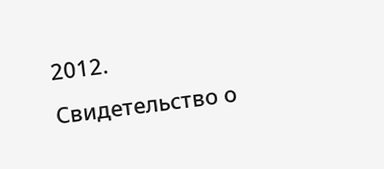2012.
Свидетельство о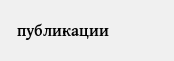публикации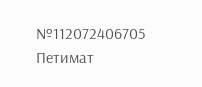№112072406705
Петимат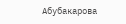Абубакарова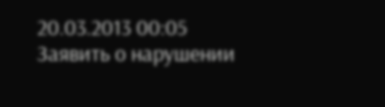20.03.2013 00:05 Заявить о нарушении